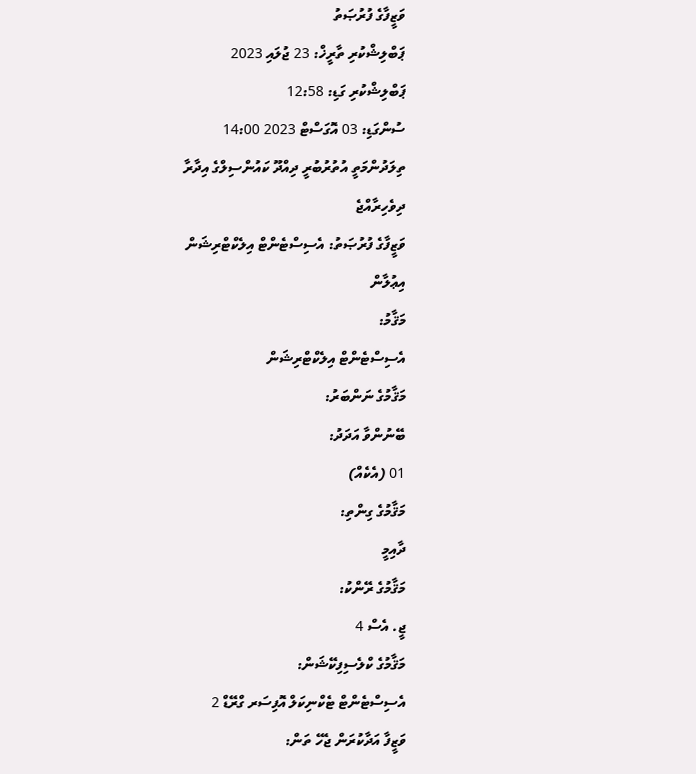ވަޒީފާގެ ފުރުޞަތު
ޕަބްލިޝްކުރި ތާރީޚް: 23 ޖުލައި 2023
ޕަބްލިޝްކުރި ގަޑި: 12:58
ސުންގަޑި: 03 އޮގަސްޓް 2023 14:00
ތިލަދުންމަތީ އުތުރުބުރީ ދިއްދޫ ކައުންސިލްގެ އިދާރާ
ދިވެހިރާއްޖެ
ވަޒީފާގެ ފުރުޞަތު: އެސިސްޓެންޓް އިލެކްޓްރިޝަން
އިޢުލާން
މަޤާމު:
އެސިސްޓެންޓް އިލެކްޓްރިޝަން
މަޤާމުގެ ނަންބަރު:
ބޭނުންވާ އަދަދު:
01 (އެކެއް)
މަޤާމުގެ ގިންތި:
ދާއިމީ
މަޤާމުގެ ރޭންކު:
ޖީ. އެސް 4
މަޤާމުގެ ކްލެސިފިކޭޝަން:
އެސިސްޓެންޓް ޓެކްނިކަލް އޮފިސަރ ގްރޭޑް 2
ވަޒީފާ އަދާކުރަން ޖެހޭ ތަން: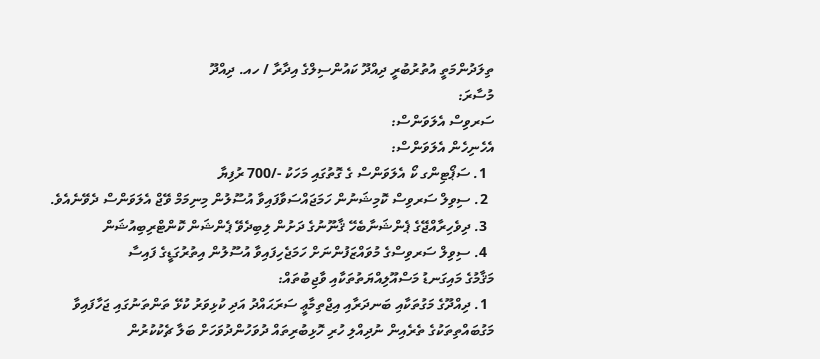ތިލަދުންމަތީ އުތުރުބުރީ ދިއްދޫ ކައުންސިލްގެ އިދާރާ / ހއ. ދިއްދޫ
މުސާރަ:
ސަރވިސް އެލަވަންސް:
އެހެނިހެން އެލަވަންސް:
  1. ސަޕޯޓިންގ ކޯ އެލަވަންސް ގެ ގޮތުގައި މަހަކު -/700 ރުފިޔާ
  2. ސިވިލް ސަރވިސް ކޮމިޝަނުން ހަމަޖައްސަވާފައިވާ އުސޫލުން މިނިމަމް ވޭޖް އެލަވަންސް ދެވޭނެއެވެ.
  3. ދިވެހިރާއްޖޭގެ ޕެންޝަނާބެހޭ ޤާނޫނުގެ ދަށުން ލިބިދެވޭ ޕެންޝަން ކޮންޓްރިބިއުޝަން
  4. ސިވިލް ސަރވިސްގެ މުވައްޒަފުންނަށް ހަމަޖެހިފައިވާ އުސޫލުން އިތުރުގަޑީގެ ފައިސާ
މަޤާމުގެ މައިގަނޑު މަސްއޫލިއްޔަތުތަކާއި ވާޖިބުތައް:
  1. ދިއްދޫގެ މަގުތަކާއި ބަނދަރާއި އިޖްތިމާޢީ ސަރަޙައްދު އަދި ކުޅިވަރު ކުޅޭ ތަންތަނުގައި ޖަހާފައިވާ މަގުބައްތިތަކުގެ ތެރެއިން ނުދިއްލި ހުރި ހޮޅިބުރިތައް ދުވަހުންދުވަހަށް ބަލާ ޗެކުކުރުން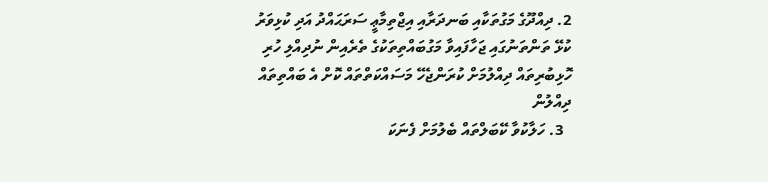2. ދިއްދޫގެ މަގުތަކާއި ބަނދަރާއި އިޖްތިމާޢީ ސަރަޙައްދު އަދި ކުޅިވަރު ކުޅޭ ތަންތަނުގައި ޖަހާފައިވާ މަގުބައްތިތަކުގެ ތެރެއިން ނުދިއްލި ހުރި ހޮޅިބުރިތައް ދިއްލުމަށް ކުރަންޖެހޭ މަސައްކަތްތައް ކޮށް އެ ބައްތިތައް ދިއްލުން
  3. ހަލާކުވާ ކޭބަލްތައް ބެލުމަށް ފެނަކަ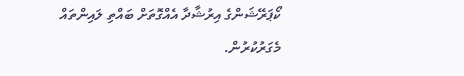ކޯޕަރޭޝަންގެ އިރުޝާދާ އެއްގޮތަށް ބައްތި ލައިންތައް މެގަރުކުރުން.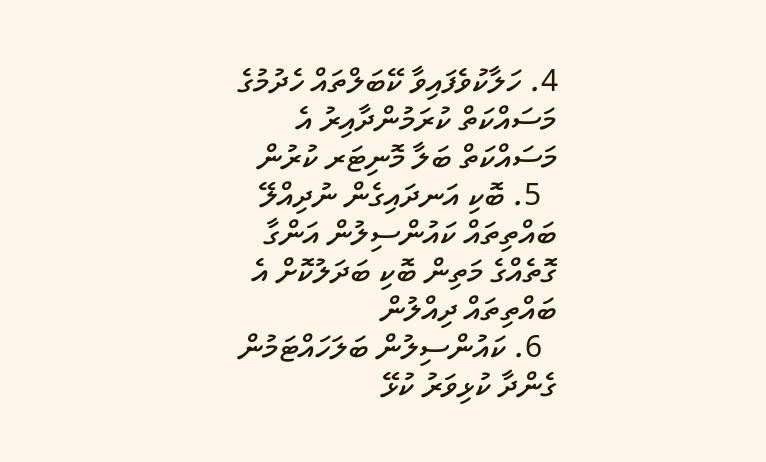4. ހަލާކުވެފައިވާ ކޭބަލްތައް ހެދުމުގެ މަސައްކަތް ކުރަމުންދާއިރު އެ މަސައްކަތް ބަލާ މޮނިޓަރ ކުރުން
  5. ބޮކި އަނދައިގެން ނުދިއްލޭ ބައްތިތައް ކައުންސިލުން އަންގާ ގޮތެއްގެ މަތިން ބޮކި ބަދަލުކޮށް އެ ބައްތިތައް ދިއްލުން
  6. ކައުންސިލުން ބަލަހައްޓަމުން ގެންދާ ކުޅިވަރު ކުޅޭ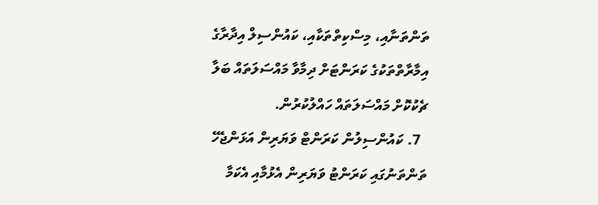ތަންތަނާއި، މިސްކިތްތަކާއި، ކައުންސިލް އިދާރާގެ އިމާރާތްތަކުގެ ކަރަންޓަށް ދިމާވާ މައްސަލަތައް ބަލާ ޗެކުކޮށް މައްސަލަތައް ހައްލުކުރުން.
  7. ކައުންސިލުން ކަރަންޓް ވަޔަރިން އަޅަންޖެހޭ ތަންތަނުގައި ކަރަންޓު ވަޔަރިން އެޅުމާއި އެކަމާ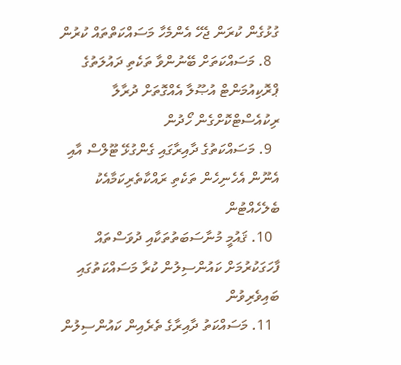ގުޅުގެން ކުރަން ޖެހޭ އެންމެހާ މަސައްކަތްތައް ކުރުން
  8. މަސައްކަތަށް ބޭނުންވާ ތަކެތި ދައުލަތުގެ ޕްރޮކިއުމަންޓް އުޞޫލާ އެއްގޮތަށް ދުރާލާ ރިކުއެސްޓްކޮށްގެން ހޯދުން
  9. މަސައްކަތުގެ ދާއިރާގައި ގެންގުޅޭ ޓޫލްސް އާއި އެނޫން އެހެނިހެން ތަކެތި ރައްކާތެރިކަމާއެކު ބެލެހެއްޓުން
  10. ޤައުމީ މުނާސަބަތުތަކާއި ދުވަސްތައް ފާހަގަކުރުމަށް ކައުންސިލުން ކުރާ މަސައްކަތުގައި ބައިވެރިވުން
  11. މަސައްކަތު ދާއިރާގެ ތެރެއިން ކައުންސިލުން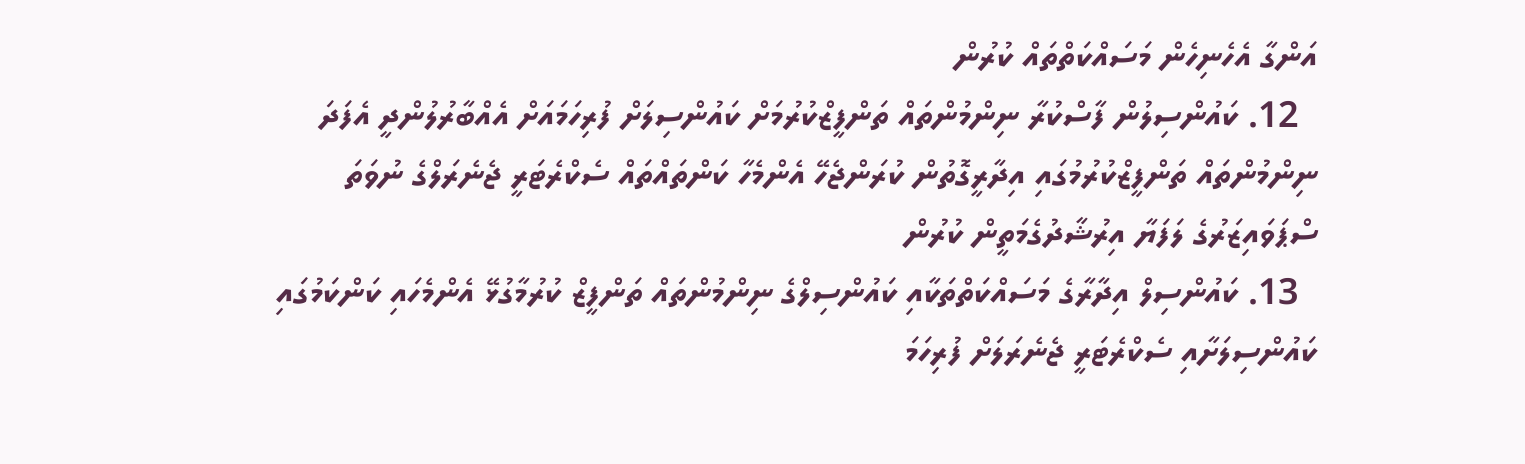އަންގާ އެހެނިހެން މަސައްކަތްތައް ކުރުން
  12. ކައުންސިލުން ފާސްކުރާ ނިންމުންތައް ތަންފީޒްކުރުމަށް ކައުންސިލަށް ފުރިހަމައަށް އެއްބާރުލުންދީ އެފަދަ ނިންމުންތައް ތަންފީޒްކުރުމުގައި އިދާރީގޮތުން ކުރަންޖެހޭ އެންމެހާ ކަންތައްތައް ސެކްރެޓަރީ ޖެނެރަލްގެ ނުވަތަ ސްޕަވައިޒަރުގެ ލަފަޔާ އިރުޝާދުގެމަތީން ކުރުން
  13. ކައުންސިލް އިދާރާގެ މަސައްކަތްތަކާއި ކައުންސިލްގެ ނިންމުންތައް ތަންފީޒް ކުރުމާގުޅޭ އެންމެހައި ކަންކަމުގައި ކައުންސިލަށާއި ސެކްރެޓަރީ ޖެނެރަލަށް ފުރިހަމަ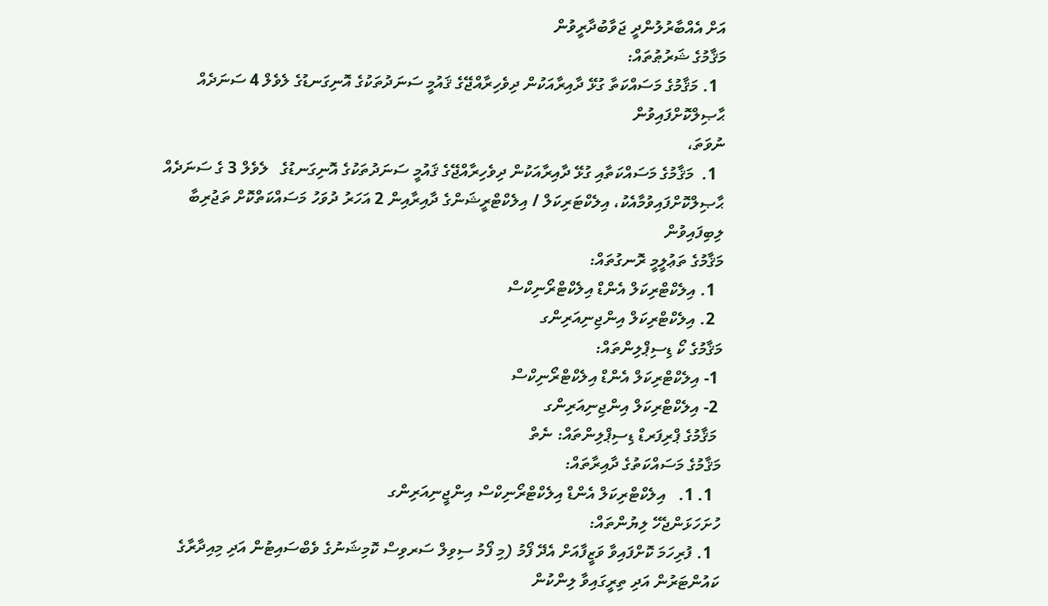އަށް އެއްބާރުލުންދީ ޖަވާބުދާރީވުން
މަޤާމުގެ ޝަރުޠުތައް:
  1. މަޤާމުގެ މަސައްކަތާ ގުޅޭ ދާއިރާއަކުން ދިވެހިރާއްޖޭގެ ޤައުމީ ސަނަދުތަކުގެ އޮނިގަނޑުގެ ލެވެލް 4 ސަނަދެއް ޙާޞިލްކޮށްފައިވުން
ނުވަތަ،
  1.  މަޤާމުގެ މަސައްކަތާއި ގުޅޭ ދާއިރާއަކުން ދިވެހިރާއްޖޭގެ ޤައުމީ ސަނަދުތަކުގެ އޮނިގަނޑުގެ   ލެވެލް 3 ގެ ސަނަދެއް ޙާޞިލްކޮށްފައިވުމާއެކު، އިލެކްޓަރިކަލް / އިލެކްޓްރީޝަންގެ ދާއިރާއިން 2 އަހަރު ދުވަހު މަސައްކަތްކޮށް ތަޖުރިބާ ލިބިފައިވުން
މަޤާމުގެ ތަޢުލީމީ ރޮނގުތައް:
  1. އިލެކްޓްރިކަލް އެންޑް އިލެކްޓްރޯނިކްސް
  2. އިލެކްޓްރިކަލް އިންޖިނިއަރިންގ
މަޤާމުގެ ކޯ ޑިސިޕްލިންތައް:
 1- އިލެކްޓްރިކަލް އެންޑް އިލެކްޓްރޯނިކްސް
 2- އިލެކްޓްރިކަލް އިންޖިނިއަރިންގ
 މަޤާމުގެ ޕްރިފަރޑް ޑިސިޕްލިންތައް: ނެތް
މަޤާމުގެ މަސައްކަތުގެ ދާއިރާތައް:
  1. 1.   އިލެކްޓްރިކަލް އެންޑް އިލެކްޓްރޯނިކްސް އިންޖީނިއަރިންގ
ހުށަހަޅަންޖެހޭ ލިޔުންތައް:
  1. ފުރިހަމަ ކޮށްފައިވާ ވަޒީފާއަށް އެދޭ ފޯމު (މި ފޯމު ސިވިލް ސަރވިސް ކޮމިޝަނުގެ ވެބްސައިޓުން އަދި މިއިދާރާގެ ކައުންޓަރުން އަދި ތިރީގައިވާ ލިންކުން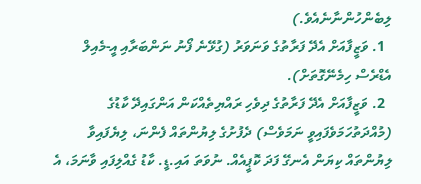ލިބެންހުންނާނެއެވެ.)
  1. ވަޒީފާއަށް އެދޭ ފަރާތުގެ ވަނަވަރު (ގުޅޭނެ ފޯނު ނަންބަރާއި އީ-މެއިލް އެޑްރެސް ހިމެނޭގޮތަށް).
  2. ވަޒީފާއަށް އެދޭ ފަރާތުގެ ދިވެހި ރައްޔިތެއްކަން އަންގައިދޭ ކާޑުގެ (މުއްދަތުހަމަވެފައިވީ ނަމަވެސް) ދެފުށުގެ ލިޔުންތައް ފެންނަ، ލިޔެފައިވާ ލިޔުންތައް ކިޔަން އެނގޭ ފަދަ ކޮޕީއެއް. ނުވަތަ އައި.ޑީ. ކާޑު ގެއްލިފައި ވާނަމަ، އެ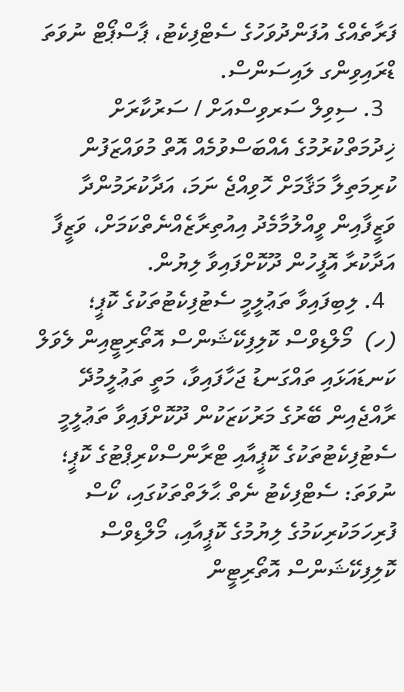ފަރާތެއްގެ އުފަންދުވަހުގެ ސެޓްފިކެޓު، ޕާސްޕޯޓް ނުވަތަ ޑްރައިވިންގ ލައިސަންސް.
  3. ސިވިލް ސަރވިސްއަށް / ސަރުކާރަށް ޚިދުމަތްކުރުމުގެ އެއްބަސްވުމެއް އޮތް މުވައްޒަފުން ކުރިމަތިލާ މަޤާމަށް ހޮވިއްޖެ ނަމަ، އަދާކުރަމުންދާ ވަޒީފާއިން ވީއްލުމާމެދު އިއުތިރާޒެއްނެތްކަމަށް، ވަޒީފާ އަދާކުރާ އޮފީހުން ދޫކޮށްފައިވާ ލިޔުން.
  4. ލިބިފައިވާ ތަޢުލީމީ ސެޓުފިކެޓުތަކުގެ ކޮޕީ؛
(ހ)  މޯލްޑިވްސް ކޮލިފިކޭޝަންސް އޮތޯރިޓީއިން ލެވަލް ކަނޑައަޅައި ތައްގަނޑު ޖަހާފައިވާ، މަތީ ތަޢުލީމުދޭ ރާއްޖެއިން ބޭރުގެ މަރުކަޒަކުން ދޫކޮށްފައިވާ ތަޢުލީމީ ސެޓުފިކެޓުތަކުގެ ކޮޕީއާއި ޓްރާންސްކްރިޕްޓުގެ ކޮޕީ؛ ނުވަތަ: ސެޓްފިކެޓު ނެތް ޙާލަތްތަކުގައި، ކޯސް ފުރިހަމަކުރިކަމުގެ ލިޔުމުގެ ކޮޕީއާއި، މޯލްޑިވްސް ކޮލިފިކޭޝަންސް އޮތޯރިޓީން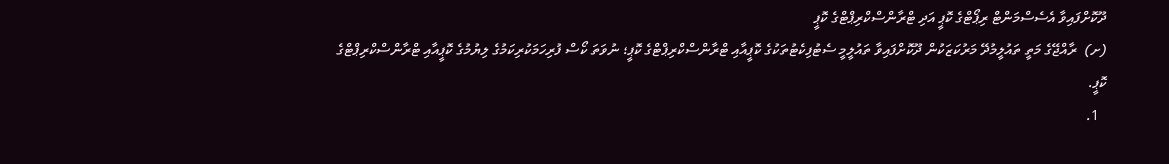ދޫކޮށްފައިވާ އެސެސްމަންޓް ރިޕޯޓްގެ ކޮޕީ އަދި ޓްރާންސްކްރިޕްޓްގެ ކޮޕީ
(ށ)  ރާއްޖޭގެ މަތީ ތައުލީމުދޭ މަރުކަޒަކުން ދޫކޮށްފައިވާ ތައުލީމީ ސެޓުފިކެޓުތަކުގެ ކޮޕީއާއި ޓްރާންސްކްރިޕްޓްގެ ކޮޕީ؛ ނުވަތަ ކޯސް ފުރިހަމަކުރިކަމުގެ ލިޔުމުގެ ކޮޕީއާއި ޓްރާންސްކްރިޕްޓްގެ ކޮޕީ.
  1.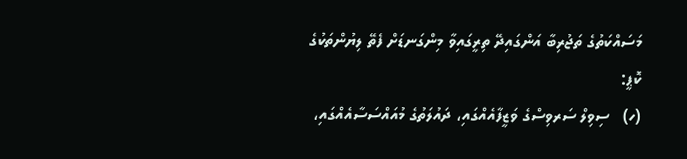މަސައްކަތުގެ ތަޖުރިބާ އަންގައިދޭ ތިރީގައިވާ މިންގަނޑަށް ފެތޭ ލިޔުންތަކުގެ ކޮޕީ:
(ހ)   ސިވިލް ސަރވިސްގެ ވަޒީފާއެއްގައި، ދައުލަތުގެ މުއައްސަސާއެއްގައި،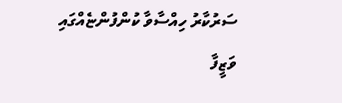ސަރުކާރު ހިއްސާވާ ކުންފުންޏެއްގައި ވަޒީފާ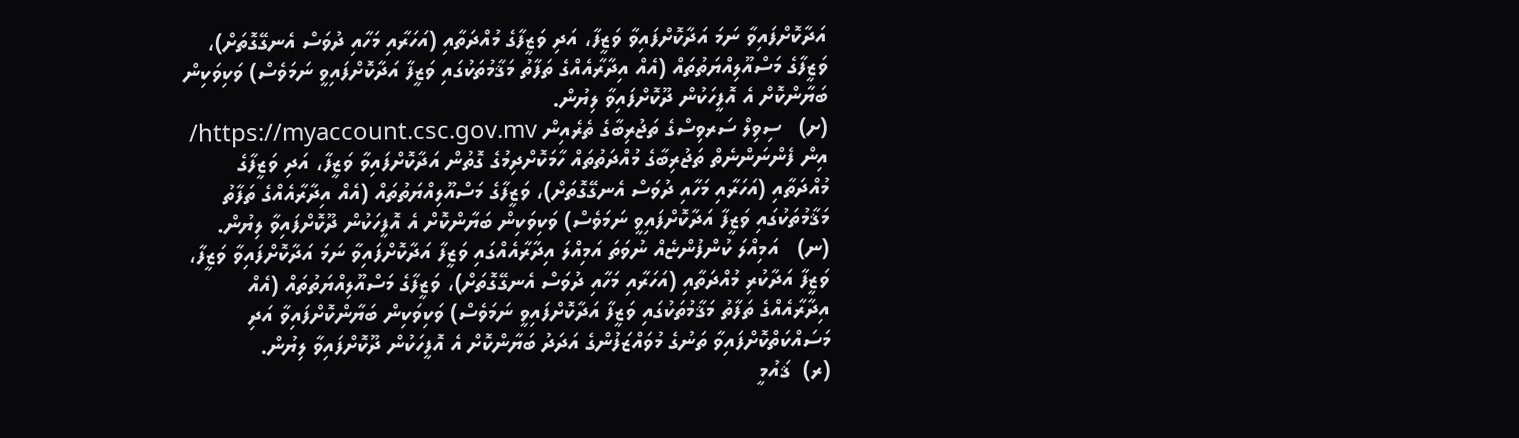އަދާކޮށްފައިވާ ނަމަ އަދާކޮށްފައިވާ ވަޒީފާ، އަދި ވަޒީފާގެ މުއްދަތާއި (އަހަރާއި މަހާއި ދުވަސް އެނގޭގޮތަށް)، ވަޒީފާގެ މަސްއޫލިއްޔަތުތައް (އެއް އިދާރާއެއްގެ ތަފާތު މަޤާމުތަކުގައި ވަޒީފާ އަދާކޮށްފައިވީ ނަމަވެސް) ވަކިވަކިން ބަޔާންކޮށް އެ އޮފީހަކުން ދޫކޮށްފައިވާ ލިޔުން.
(ށ)   ސިވިލް ސަރވިސްގެ ތަޖުރިބާގެ ތެރެއިން https://myaccount.csc.gov.mv/ އިން ފެންނަންނެތް ތަޖުރިބާގެ މުއްދަތުތައް ހާމަކޮށްދިމުގެ ގޮތުން އަދާކޮށްފައިވާ ވަޒީފާ، އަދި ވަޒީފާގެ މުއްދަތާއި (އަހަރާއި މަހާއި ދުވަސް އެނގޭގޮތަށް)، ވަޒީފާގެ މަސްއޫލިއްޔަތުތައް (އެއް އިދާރާއެއްގެ ތަފާތު މަޤާމުތަކުގައި ވަޒީފާ އަދާކޮށްފައިވީ ނަމަވެސް) ވަކިވަކިން ބަޔާންކޮށް އެ އޮފީހަކުން ދޫކޮށްފައިވާ ލިޔުން.
(ނ)   އަމިއްލަ ކުންފުންޏެއް ނުވަތަ އަމިއްލަ އިދާރާއެއްގައި ވަޒީފާ އަދާކޮށްފައިވާ ނަމަ އަދާކޮށްފައިވާ ވަޒީފާ، ވަޒީފާ އަދާކުރި މުއްދަތާއި (އަހަރާއި މަހާއި ދުވަސް އެނގޭގޮތަށް)، ވަޒީފާގެ މަސްއޫލިއްޔަތުތައް (އެއް އިދާރާއެއްގެ ތަފާތު މަޤާމުތަކުގައި ވަޒީފާ އަދާކޮށްފައިވީ ނަމަވެސް) ވަކިވަކިން ބަޔާންކޮށްފައިވާ އަދި މަސައްކަތްކޮށްފައިވާ ތަނުގެ މުވައްޒަފުންގެ އަދަދު ބަޔާންކޮށް އެ އޮފީހަކުން ދޫކޮށްފައިވާ ލިޔުން.
(ރ)  ޤައުމީ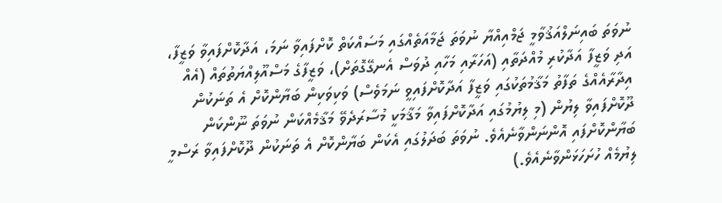ނުވަތަ ބައިނަލްއަޤުވާމީ ޖަމްއިއްޔާ ނުވަތަ ޖަމާއަތެއްގައި މަސައްކަތް ކޮށްފައިވާ ނަމަ، އަދާކޮށްފައިވާ ވަޒީފާ، އަދި ވަޒީފާ އަދާކުރި މުއްދަތާއި (އަހަރާއި މަހާއި ދުވަސް އެނގޭގޮތަށް)، ވަޒީފާގެ މަސްއޫލިއްޔަތުތައް (އެއް އިދާރާއެއްގެ ތަފާތު މަޤާމުތަކުގައި ވަޒީފާ އަދާކޮށްފައިވީ ނަމަވެސް) ވަކިވަކިން ބަޔާންކޮށް އެ ތަނަކުން ދޫކޮށްފައިވާ ލިޔުން (މި ލިޔުމުގައި އަދާކޮށްފައިވާ މަޤާމަކީ މުސާރަދެވޭ މަޤާމެއްކަން ނުވަތަ ނޫންކަން ބަޔާންކޮށްފައި އޮންނަންވާނެއެވެ. ނުވަތަ ބަދަލުގައި އެކަން ބަޔާންކޮށް އެ ތަނަކުން ދޫކޮށްފައިވާ ރަސްމީ ލިޔުމެއް ހުށަހަޅަންވާނެއެވެ.)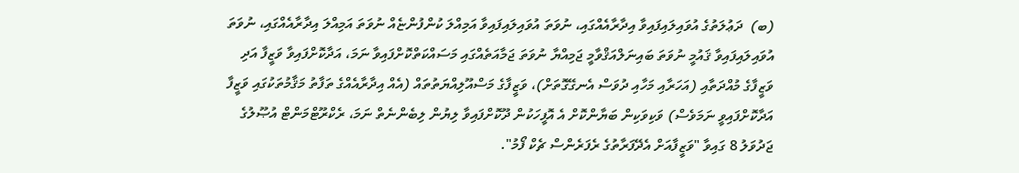(ބ)  ދަޢުލަތުގެ އުވައިލައިފައިވާ އިދާރާއެއްގައި، ނުވަތަ އުވައިލައިފައިވާ އަމިއްލަ ކުންފުންޏެއް ނުވަތަ އަމިއްލަ އިދާރާއެއްގައި، ނުވަތަ އުވައިލައިފައިވާ ޤައުމީ ނުވަތަ ބައިނަލްއަޤްވާމީ ޖަމިއްޔާ ނުވަތަ ޖަމާއަތެއްގައި މަސައްކަތްކޮށްފައިވާ ނަމަ، އަދާކޮށްފައިވާ ވަޒީފާ އަދި ވަޒީފާގެ މުއްދަތާއި (އަހަރާއި މަހާއި ދުވަސް އެނގޭގޮތަށް)، ވަޒީފާގެ މަސްއޫލިއްޔަތުތައް (އެއް އިދާރާއެއްގެ ތަފާތު މަޤާމުތަކުގައި ވަޒީފާ އަދާކޮށްފައިވީ ނަމަވެސް) ވަކިވަކިން ބަޔާންކޮށް އެ އޮފީހަކުން ދޫކޮށްފައިވާ ލިޔުން ލިބެންނެތް ނަމަ، ރެކްރޫޓްމަންޓް އުޞޫލުގެ ޖަދުވަލު 8 ގައިވާ "ވަޒީފާއަށް އެދޭފަރާތުގެ ރެފަރެންސް ޗެކް ފޯމު".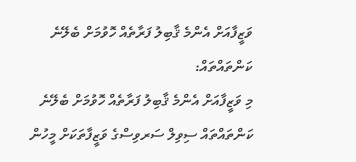ވަޒީފާއަށް އެންމެ ޤާބިލު ފަރާތެއް ހޮވުމަށް ބެލޭނެ ކަންތައްތައް:
މި ވަޒީފާއަށް އެންމެ ޤާބިލު ފަރާތެއް ހޮވުމަށް ބެލޭނެ ކަންތައްތައް ސިވިލް ސަރވިސްގެ ވަޒީފާތަކަށް މީހުން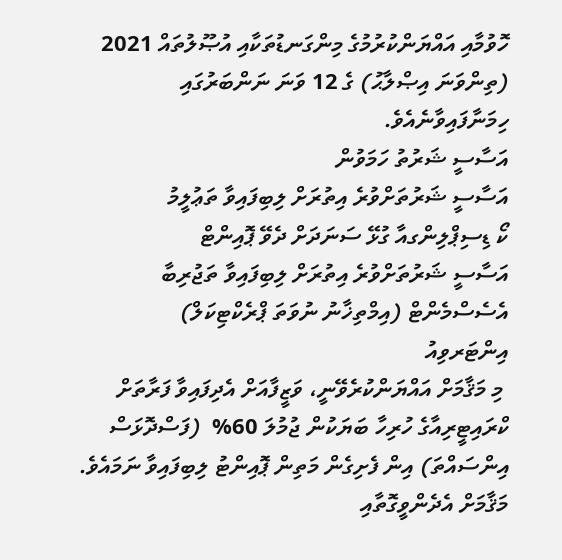ހޮވުމާއި އައްޔަންކުރުމުގެ މިންގަނޑުތަކާއި އުޞޫލުތައް 2021 (ތިންވަނަ އިޞްލާޙު) ގެ 12 ވަނަ ނަންބަރުގައި ހިމަނާފައިވާނެއެވެ.
އަސާސީ ޝަރުތު ހަމަވުން
އަސާސީ ޝަރުތަށްވުރެ އިތުރަށް ލިބިފައިވާ ތަޢުލީމު
ކޯ ޑިސިޕްލިންގއާ ގުޅޭ ސަނަދަށް ދެވޭ ޕޮއިންޓް
އަސާސީ ޝަރުތަށްވުރެ އިތުރަށް ލިބިފައިވާ ތަޖުރިބާ
އެސެސްމެންޓް (އިމްތިޚާނު ނުވަތަ ޕްރެކްޓިކަލް)
އިންޓަރވިއު
 މި މަޤާމަށް އައްޔަންކުރެވޭނީ، ވަޒީފާއަށް އެދިފައިވާ ފަރާތަށް ކްރައިޓީރިއާގެ ހުރިހާ ބަޔަކުން ޖުމުލަ 60%  (ފަސްދޮޅަސް އިންސައްތަ) އިން ފެށިގެން މަތިން ޕޮއިންޓު ލިބިފައިވާ ނަމައެވެ.
މަޤާމަށް އެދެންވީގޮތާއި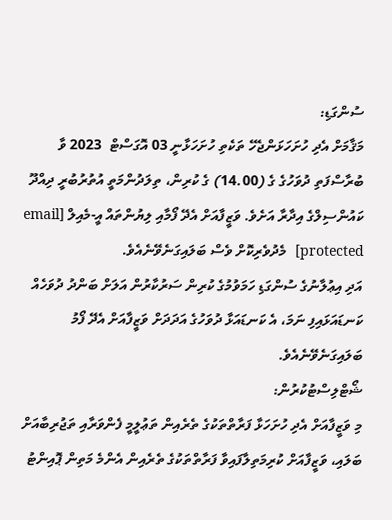ސުންގަޑި:
މަޤާމަށް އެދި ހުށަހަޅަންޖެހޭ ތަކެތި ހުށަހަޅާނީ 03 އޮގަސްޓް  2023 ވާ ބުރާސްފަތި ދުވަހުގެ ގެ (14.00) ގެ ކުރިން، ތިލަދުންމަތީ އުތުރުބުރީ ދިއްދޫ ކައުންސިލްގެ އިދާރާ އަށެވެ. ވަޒީފާއަށް އެދޭ ފޯމާއި ލިޔުންތައް އީ-މެއިލް [email protected]  މެދުވެރިކޮށް ވެސް ބަލައިގަނެވޭނެއެވެ.
އަދި އިޢުލާނުގެ ސުންގަޑި ހަމަވުމުގެ ކުރިން ސަރުކާރުން އަލަށް ބަންދު ދުވަހެއް ކަނޑައަޅައިފި ނަމަ، އެ ކަނޑައަޅާ ދުވަހުގެ އަދަދަށް ވަޒީފާއަށް އެދޭ ފޯމު ބަލައިގަނެވޭނެއެވެ.
ޝޯޓްލިސްޓުކުރުން:
މި ވަޒީފާއަށް އެދި ހުށަހަޅާ ފަރާތްތަކުގެ ތެރެއިން ތަޢުލީމީ ފެންވަރާއި ތަޖުރިބާއަށް ބަލައި، ވަޒީފާއަށް ކުރިމަތިލާފައިވާ ފަރާތްތަކުގެ ތެރެއިން އެންމެ މަތިން ޕޮއިންޓު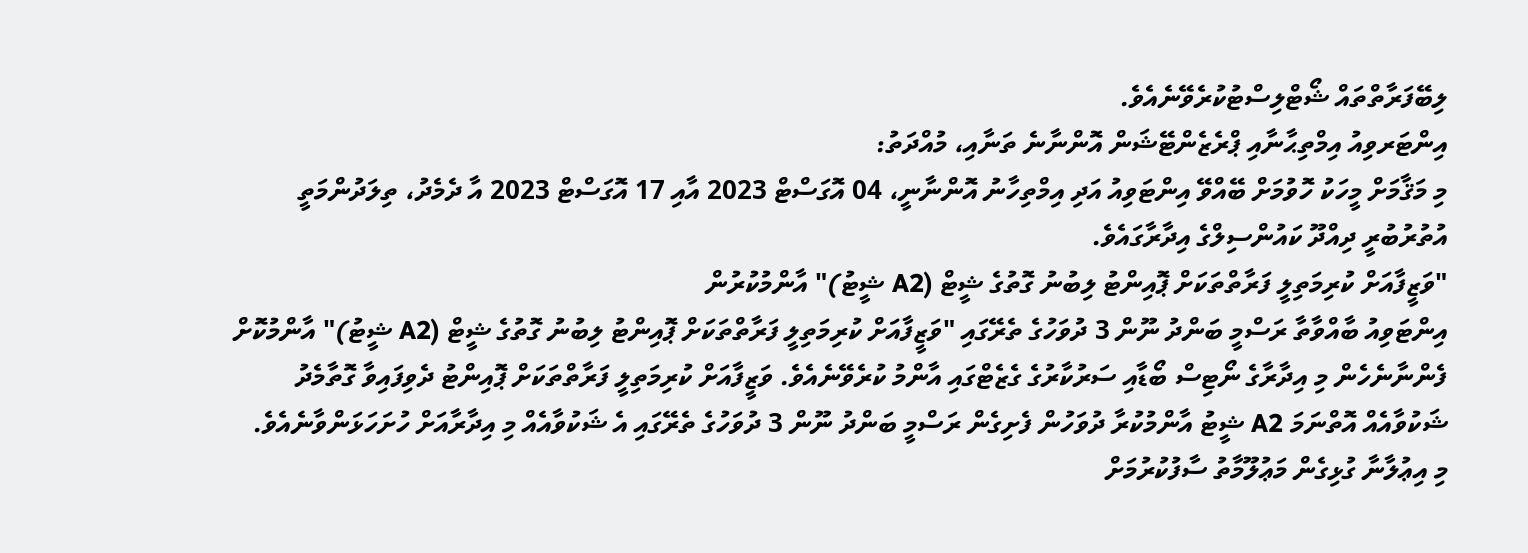ލިބޭފަރާތްތައް ޝޯޓްލިސްޓުކުރެވޭނެއެވެ.
އިންޓަރވިއު އިމްތިޙާނާއި ޕްރެޒެންޓޭޝަން އޮންނާނެ ތަނާއި، މުއްދަތު:
މި މަޤާމަށް މީހަކު ހޮވުމަށް ބޭއްވޭ އިންޓަވިއު އަދި އިމްތިހާނު އޮންނާނީ، 04 އޮގަސްޓް 2023 އާއި 17 އޮގަސްޓް 2023 އާ ދެމެދު، ތިލަދުންމަތީ އުތުރުބުރީ ދިއްދޫ ކައުންސިލްގެ އިދާރާގައެވެ.
"ވަޒީފާއަށް ކުރިމަތިލީ ފަރާތްތަކަށް ޕޮއިންޓު ލިބުނު ގޮތުގެ ޝީޓް (A2 ޝީޓު)" އާންމުކުރުން
އިންޓަވިއު ބާއްވާތާ ރަސްމީ ބަންދު ނޫން 3 ދުވަހުގެ ތެރޭގައި "ވަޒީފާއަށް ކުރިމަތިލީ ފަރާތްތަކަށް ޕޮއިންޓު ލިބުނު ގޮތުގެ ޝީޓް (A2 ޝީޓު)" އާންމުކޮށް ފެންނާނެހެން މި އިދާރާގެ ނޯޓިސް ބޯޑާއި ސަރުކާރުގެ ގެޒެޓްގައި އާންމު ކުރެވޭނެއެވެ. ވަޒީފާއަށް ކުރިމަތިލީ ފަރާތްތަކަށް ޕޮއިންޓު ދެވިފައިވާ ގޮތާމެދު ޝަކުވާއެއް އޮތްނަމަ A2 ޝީޓު އާންމުކުރާ ދުވަހުން ފެށިގެން ރަސްމީ ބަންދު ނޫން 3 ދުވަހުގެ ތެރޭގައި އެ ޝަކުވާއެއް މި އިދާރާއަށް ހުށަހަޅަންވާނެއެވެ.
މި އިޢުލާނާ ގުޅިގެން މަޢުލޫމާތު ސާފުކުރުމަށް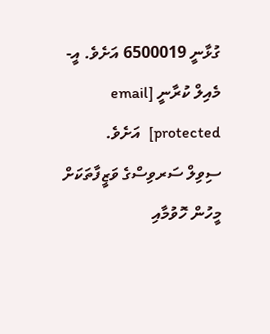ގުޅާނީ 6500019 އަށެވެ. އީ-މެއިލް ކުރާނީ [email protected]  އަށެވެ.
ސިވިލް ސަރވިސްގެ ވަޒީފާތަކަށް މީހުން ހޮވުމާއި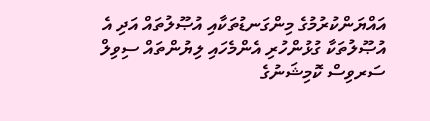އައްޔަންކުރުމުގެ މިންގަނޑުތަކާއި އުޞޫލުތައް އަދި އެ އުޞޫލުތަކާ ގުޅުންހުރި އެންމެހައި ލިޔުންތައް ސިވިލް ސަރވިސް ކޮމިޝަނުގެ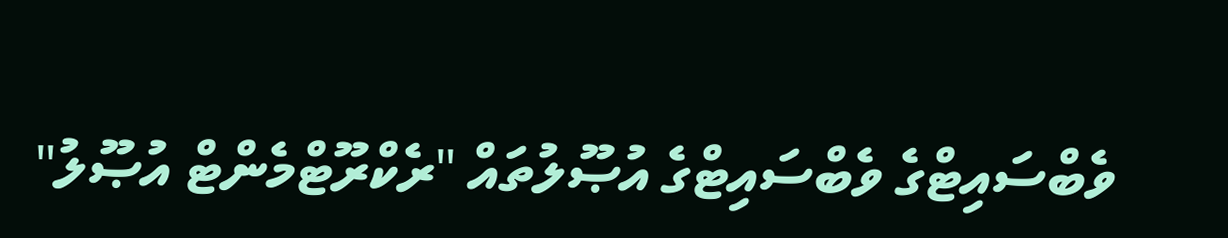ވެބްސައިޓްގެ ވެބްސައިޓްގެ އުޞޫލުތައް "ރެކްރޫޓްމެންޓް އުޞޫލު"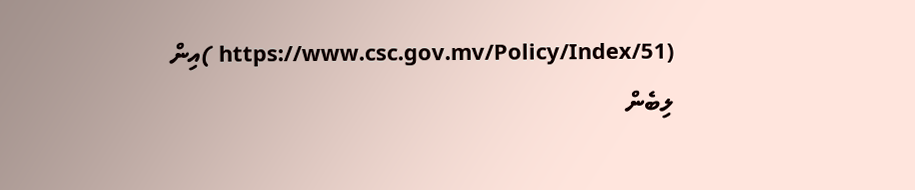(https://www.csc.gov.mv/Policy/Index/51 )އިން ލިބެން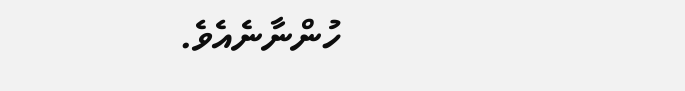ހުންނާނެއެވެ.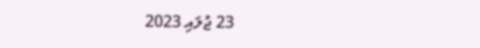23 ޖުލައި 2023